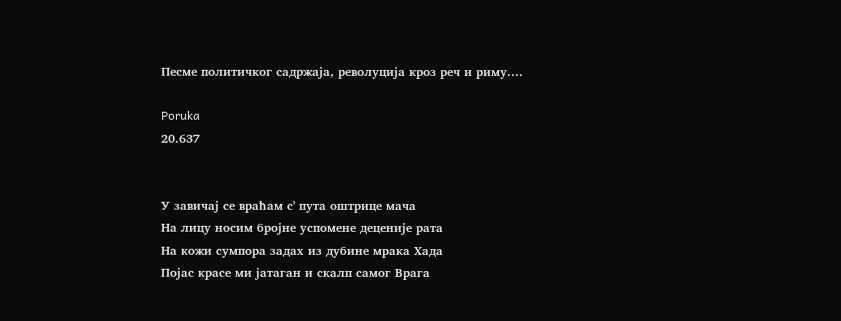Песме политичког садржаја, револуција кроз реч и риму....

Poruka
20.637


У завичај се враћам с' пута оштрице мача
На лицу носим бројне успомене деценије рата
На кожи сумпора задах из дубине мрака Хада
Појас красе ми јатаган и скалп самог Врага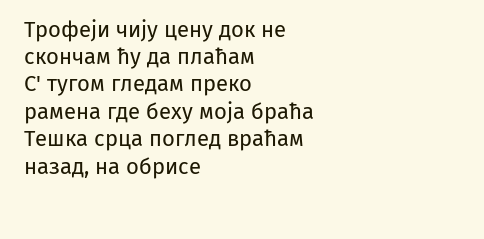Трофеји чију цену док не скончам ћу да плаћам
С' тугом гледам преко рамена где беху моја браћа
Тешка срца поглед враћам назад, на обрисе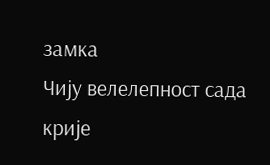замка
Чију велелепност сада крије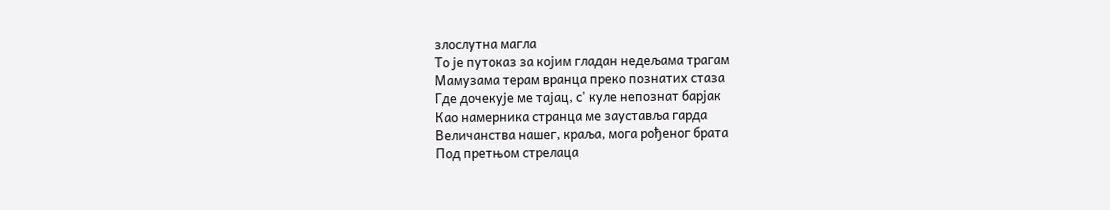злослутна магла
То је путоказ за којим гладан недељама трагам
Мамузама терам вранца преко познатих стаза
Где дочекује ме тајац, с' куле непознат барјак
Као намерника странца ме зауставља гарда
Величанства нашег, краља, мога рођеног брата
Под претњом стрелаца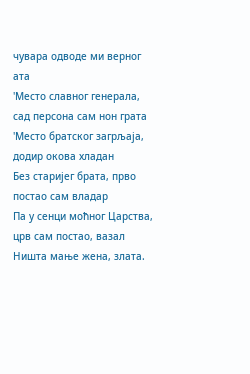чувара одводе ми верног ата
'Место славног генерала, сад персона сам нон грата
'Место братског загрљаја, додир окова хладан
Без старијег брата, прво постао сам владар
Па у сенци моћног Царства, црв сам постао, вазал
Ништа мање жена, злата.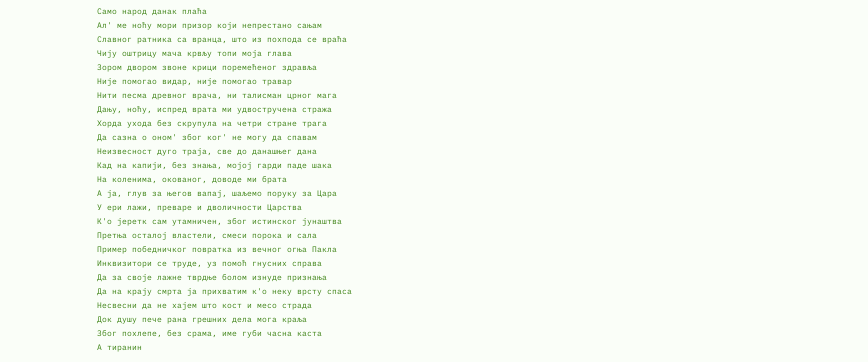Само народ данак плаћа
Ал' ме ноћу мори призор који непрестано сањам
Славног ратника са вранца, што из похпода се враћа
Чију оштрицу мача крвљу топи моја глава
Зором двором звоне крици поремећеног здравља
Није помогао видар, није помогао травар
Нити песма древног врача, ни талисман црног мага
Дању, ноћу, испред врата ми удвостручена стража
Хорда ухода без скрупула на четри стране трага
Да сазна о оном' због ког' не могу да спавам
Неизвесност дуго траја, све до данашњег дана
Кад на капији, без знања, мојој гарди паде шака
На коленима, окованог, доводе ми брата
А ја, глув за његов вапај, шаљемо поруку за Цара
У ери лажи, преваре и дволичности Царства
К'о јеретк сам утамничен, због истинског јунаштва
Претња осталој властели, смеси порока и сала
Пример победничког повратка из вечног огња Пакла
Инквизитори се труде, уз помоћ гнусних справа
Да за своје лажне тврдње болом изнуде признања
Да на крају смрта ја прихватим к'о неку врсту спаса
Несвесни да не хајем што кост и месо страда
Док душу пече рана грешних дела мога краља
Због похлепе, без срама, име губи часна каста
А тиранин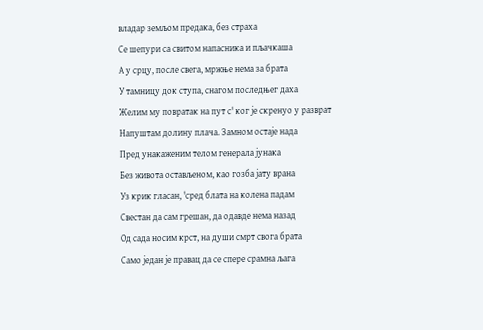владар земљом предака, без страха
Се шепури са свитом напасника и пљачкаша
А у срцу, после свега, мржње нема за брата
У тамницу док ступа, снагом последњег даха
Желим му повратак на пут с' ког је скренуо у разврат
Напуштам долину плача. Замном остаје нада
Пред унакаженим телом генерала јунака
Без живота остављеном, као гозба јату врана
Уз крик гласан, 'сред блата на колена падам
Свестан да сам грешан, да одавде нема назад
Од сада носим крст, на души смрт свога брата
Само један је правац да се спере срамна љага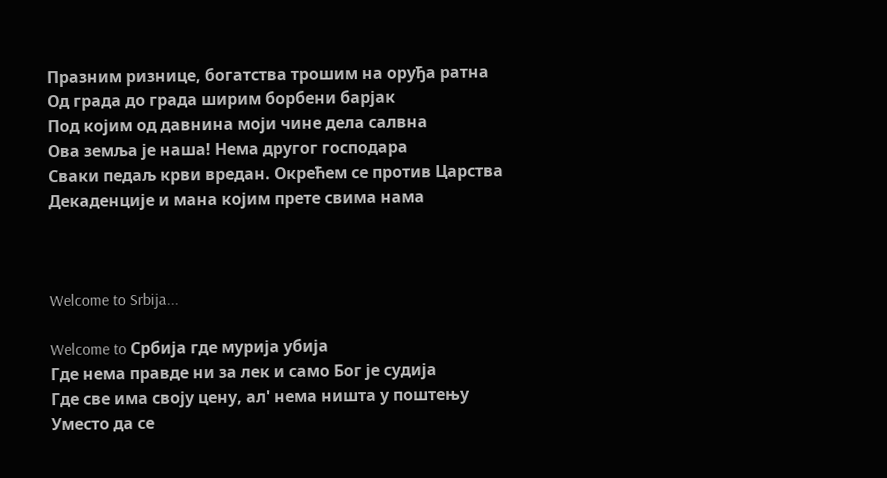Празним ризнице, богатства трошим на оруђа ратна
Од града до града ширим борбени барјак
Под којим од давнина моји чине дела салвна
Ова земља је наша! Нема другог господара
Сваки педаљ крви вредан. Окрећем се против Царства
Декаденције и мана којим прете свима нама



Welcome to Srbija...

Welcome to Србија где мурија убија
Где нема правде ни за лек и само Бог је судија
Где све има своју цену, ал' нема ништа у поштењу
Уместо да се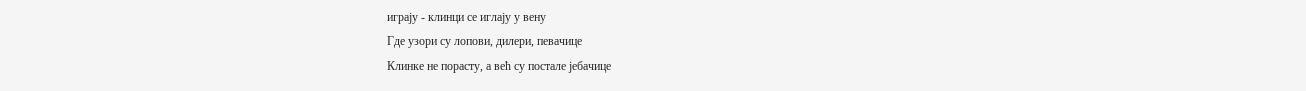играју - клинци се иглају у вену
Где узори су лопови, дилери, певачице
Клинке не порасту, а већ су постале јебачице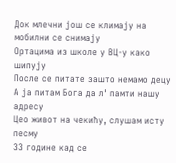Док млечни још се климају на мобилни се снимају
Ортацима из школе у ВЦ-у како шипују
После се питате зашто немамо децу
А ја питам Бога да л' памти нашу адресу
Цео живот на чекићу, слушам исту песму
33 године кад се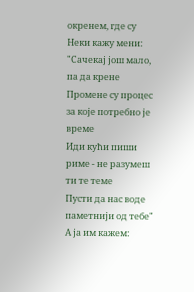окренем, где су
Неки кажу мени: "Сачекај још мало, па да крене
Промене су процес за које потребно је време
Иди кући пиши риме - не разумеш ти те теме
Пусти да нас воде паметнији од тебе"
А ја им кажем: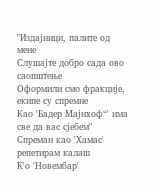"Издајници, палите од мене
Слушајте добро сада ово саопштење
Оформили смо фракције, екипе су спремне
Као 'Бадер Мајнхоф“' има све да вас сјебем"
Спреман као 'Хамас' репетирам калаш
К'о 'Новембар'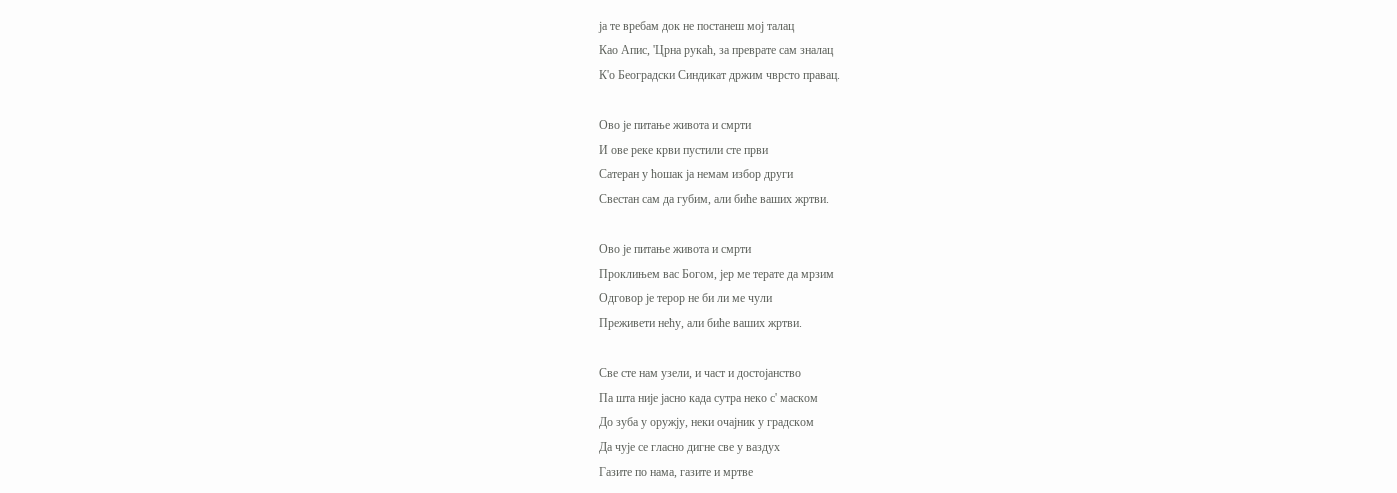ја те вребам док не постанеш мој талац
Као Апис, 'Црна рукаћ, за преврате сам зналац
К'о Београдски Синдикат држим чврсто правац.

Ово је питање живота и смрти
И ове реке крви пустили сте први
Сатеран у ћошак ја немам избор други
Свестан сам да губим, али биће ваших жртви.

Ово је питање живота и смрти
Проклињем вас Богом, јер ме терате да мрзим
Одговор је терор не би ли ме чули
Преживети нећу, али биће ваших жртви.

Све сте нам узели, и част и достојанство
Па шта није јасно када сутра неко с' маском
До зуба у оружју, неки очајник у градском
Да чује се гласно дигне све у ваздух
Газите по нама, газите и мртве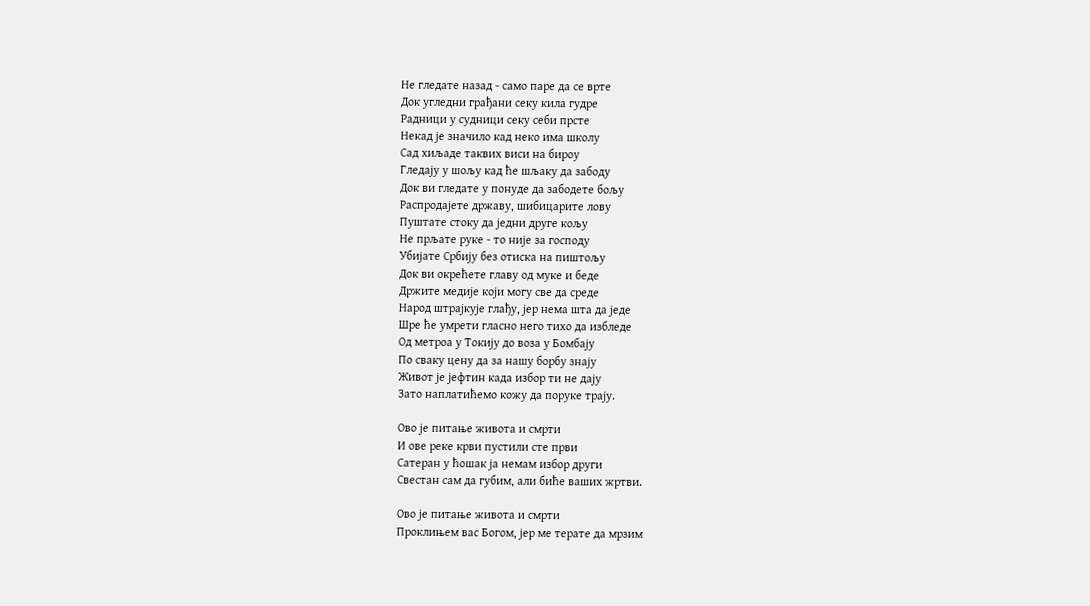Не гледате назад - само паре да се врте
Док угледни грађани секу кила гудре
Радници у судници секу себи прсте
Некад је значило кад неко има школу
Сад хиљаде таквих виси на бироу
Гледају у шољу кад ће шљаку да забоду
Док ви гледате у понуде да забодете бољу
Распродајете државу, шибицарите лову
Пуштате стоку да једни друге кољу
Не прљате руке - то није за господу
Убијате Србију без отиска на пиштољу
Док ви окрећете главу од муке и беде
Држите медије који могу све да среде
Народ штрајкује глађу, јер нема шта да једе
Шре ће умрети гласно него тихо да избледе
Од метроа у Токију до воза у Бомбају
По сваку цену да за нашу борбу знају
Живот је јефтин када избор ти не дају
Зато наплатићемо кожу да поруке трају.

Ово је питање живота и смрти
И ове реке крви пустили сте први
Сатеран у ћошак ја немам избор други
Свестан сам да губим, али биће ваших жртви.

Ово је питање живота и смрти
Проклињем вас Богом, јер ме терате да мрзим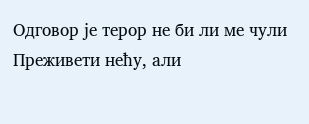Одговор је терор не би ли ме чули
Преживети нећу, али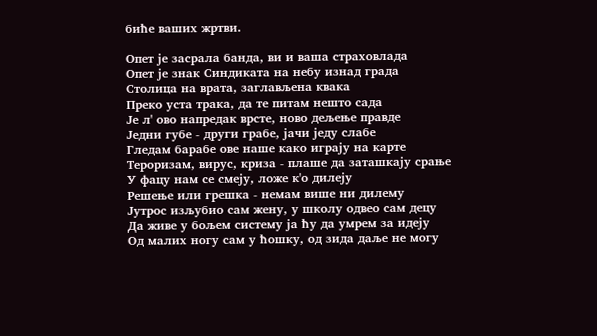биће ваших жртви.

Опет је засрала банда, ви и ваша страховлада
Опет је знак Синдиката на небу изнад града
Столица на врата, заглављена квака
Преко уста трака, да те питам нешто сада
Је л' ово напредак врсте, ново дељење правде
Једни губе - други грабе, јачи једу слабе
Гледам барабе ове наше како играју на карте
Тероризам, вирус, криза - плаше да заташкају срање
У фацу нам се смеју, ложе к'о дилеју
Решење или грешка - немам више ни дилему
Јутрос изљубио сам жену, у школу одвео сам децу
Да живе у бољем систему ја ћу да умрем за идеју
Од малих ногу сам у ћошку, од зида даље не могу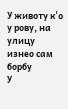У животу к'о у рову, на улицу изнео сам борбу
У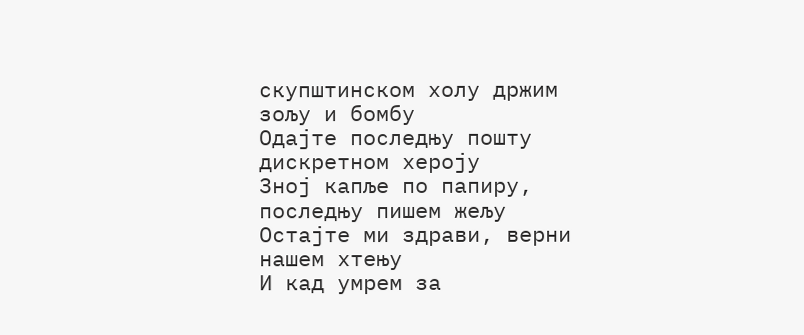скупштинском холу држим зољу и бомбу
Одајте последњу пошту дискретном хероју
Зној капље по папиру, последњу пишем жељу
Остајте ми здрави, верни нашем хтењу
И кад умрем за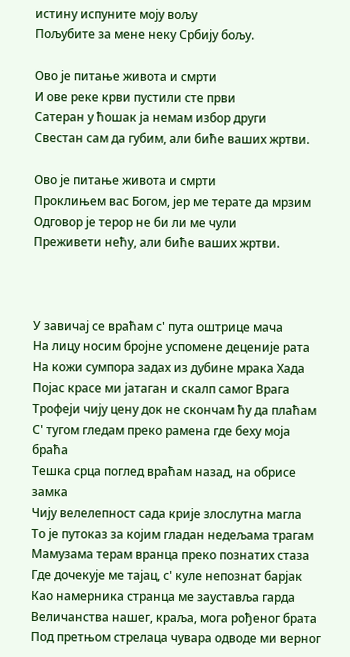истину испуните моју вољу
Пољубите за мене неку Србију бољу.

Ово је питање живота и смрти
И ове реке крви пустили сте први
Сатеран у ћошак ја немам избор други
Свестан сам да губим, али биће ваших жртви.

Ово је питање живота и смрти
Проклињем вас Богом, јер ме терате да мрзим
Одговор је терор не би ли ме чули
Преживети нећу, али биће ваших жртви.



У завичај се враћам с' пута оштрице мача
На лицу носим бројне успомене деценије рата
На кожи сумпора задах из дубине мрака Хада
Појас красе ми јатаган и скалп самог Врага
Трофеји чију цену док не скончам ћу да плаћам
С' тугом гледам преко рамена где беху моја браћа
Тешка срца поглед враћам назад, на обрисе замка
Чију велелепност сада крије злослутна магла
То је путоказ за којим гладан недељама трагам
Мамузама терам вранца преко познатих стаза
Где дочекује ме тајац, с' куле непознат барјак
Као намерника странца ме зауставља гарда
Величанства нашег, краља, мога рођеног брата
Под претњом стрелаца чувара одводе ми верног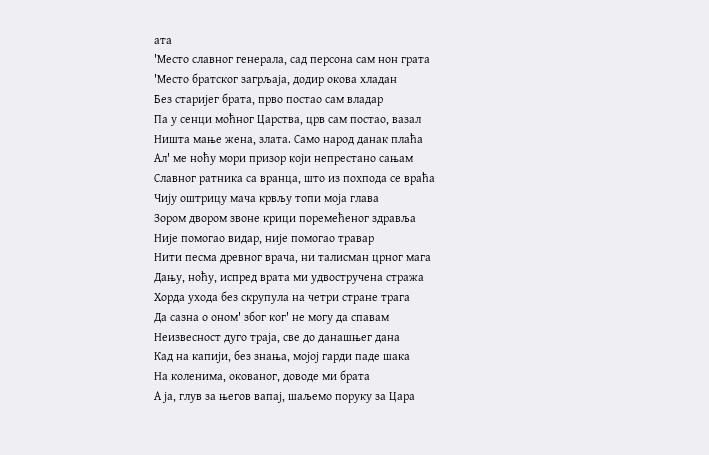ата
'Место славног генерала, сад персона сам нон грата
'Место братског загрљаја, додир окова хладан
Без старијег брата, прво постао сам владар
Па у сенци моћног Царства, црв сам постао, вазал
Ништа мање жена, злата. Само народ данак плаћа
Ал' ме ноћу мори призор који непрестано сањам
Славног ратника са вранца, што из похпода се враћа
Чију оштрицу мача крвљу топи моја глава
Зором двором звоне крици поремећеног здравља
Није помогао видар, није помогао травар
Нити песма древног врача, ни талисман црног мага
Дању, ноћу, испред врата ми удвостручена стража
Хорда ухода без скрупула на четри стране трага
Да сазна о оном' због ког' не могу да спавам
Неизвесност дуго траја, све до данашњег дана
Кад на капији, без знања, мојој гарди паде шака
На коленима, окованог, доводе ми брата
А ја, глув за његов вапај, шаљемо поруку за Цара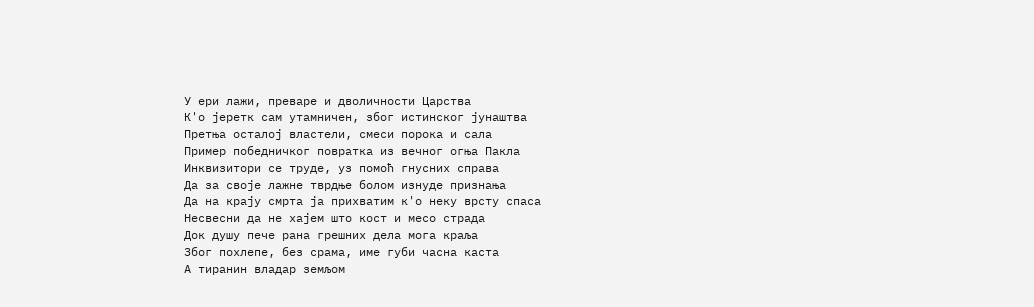У ери лажи, преваре и дволичности Царства
К'о јеретк сам утамничен, због истинског јунаштва
Претња осталој властели, смеси порока и сала
Пример победничког повратка из вечног огња Пакла
Инквизитори се труде, уз помоћ гнусних справа
Да за своје лажне тврдње болом изнуде признања
Да на крају смрта ја прихватим к'о неку врсту спаса
Несвесни да не хајем што кост и месо страда
Док душу пече рана грешних дела мога краља
Због похлепе, без срама, име губи часна каста
А тиранин владар земљом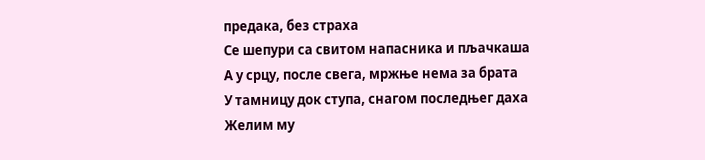предака, без страха
Се шепури са свитом напасника и пљачкаша
А у срцу, после свега, мржње нема за брата
У тамницу док ступа, снагом последњег даха
Желим му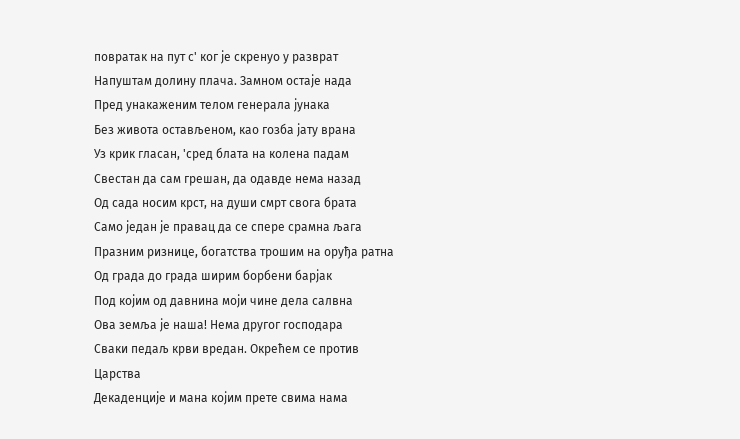повратак на пут с' ког је скренуо у разврат
Напуштам долину плача. Замном остаје нада
Пред унакаженим телом генерала јунака
Без живота остављеном, као гозба јату врана
Уз крик гласан, 'сред блата на колена падам
Свестан да сам грешан, да одавде нема назад
Од сада носим крст, на души смрт свога брата
Само један је правац да се спере срамна љага
Празним ризнице, богатства трошим на оруђа ратна
Од града до града ширим борбени барјак
Под којим од давнина моји чине дела салвна
Ова земља је наша! Нема другог господара
Сваки педаљ крви вредан. Окрећем се против Царства
Декаденције и мана којим прете свима нама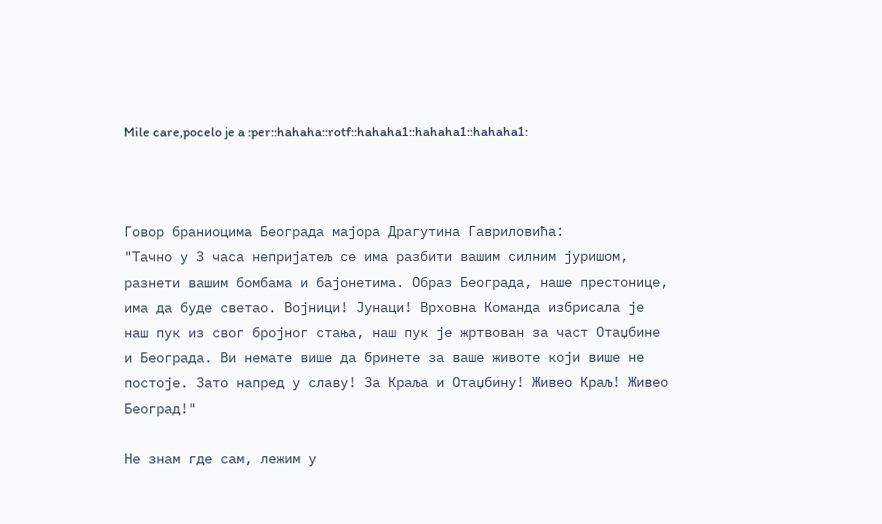Mile care,pocelo je a :per::hahaha::rotf::hahaha1::hahaha1::hahaha1:



Говор браниоцима Београда мајора Драгутина Гавриловића:
"Тачно у 3 часа непријатељ се има разбити вашим силним јуришом, разнети вашим бомбама и бајонетима. Образ Београда, наше престонице, има да буде светао. Војници! Јунаци! Врховна Команда избрисала је наш пук из свог бројног стања, наш пук је жртвован за част Отаџбине и Београда. Ви немате више да бринете за ваше животе који више не постоје. Зато напред у славу! За Краља и Отаџбину! Живео Краљ! Живео Београд!"

Не знам где сам, лежим у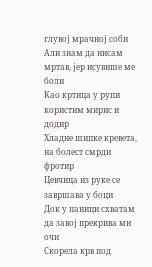глувој мрачној соби
Али знам да нисам мртав, јер исувише ме боли
Као кртица у рупи користим мирис и додир
Хладне шипке кревета, на болест смрди фротир
Цевчица из руке се завршава у боци
Док у паници схватам да завој прекрива ми очи
Скорела крв под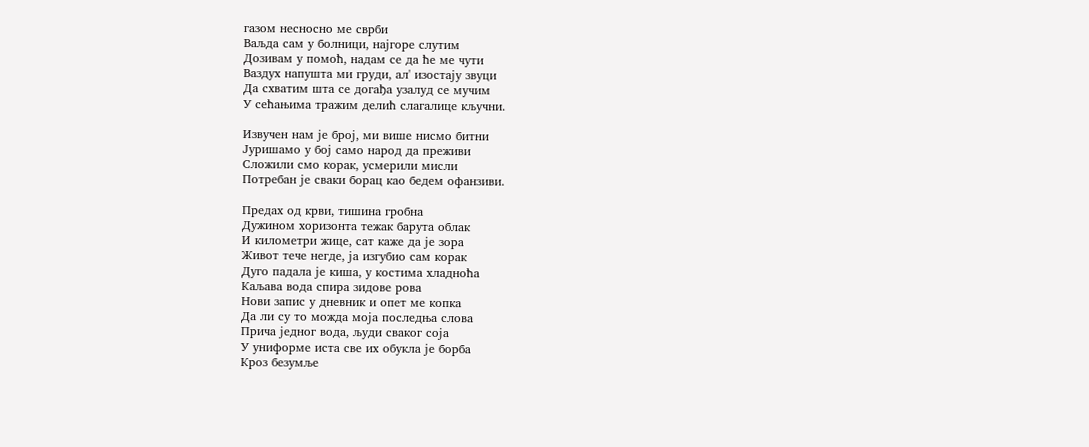газом несносно ме сврби
Ваљда сам у болници, најгоре слутим
Дозивам у помоћ, надам се да ће ме чути
Ваздух напушта ми груди, ал' изостају звуци
Да схватим шта се догађа узалуд се мучим
У сећањима тражим делић слагалице кључни.

Извучен нам је број, ми више нисмо битни
Јуришамо у бој само народ да преживи
Сложили смо корак, усмерили мисли
Потребан је сваки борац као бедем офанзиви.

Предах од крви, тишина гробна
Дужином хоризонта тежак барута облак
И километри жице, сат каже да је зора
Живот тече негде, ја изгубио сам корак
Дуго падала је киша, у костима хладноћа
Каљава вода спира зидове рова
Нови запис у дневник и опет ме копка
Да ли су то можда моја последња слова
Прича једног вода, људи сваког соја
У униформе иста све их обукла је борба
Кроз безумље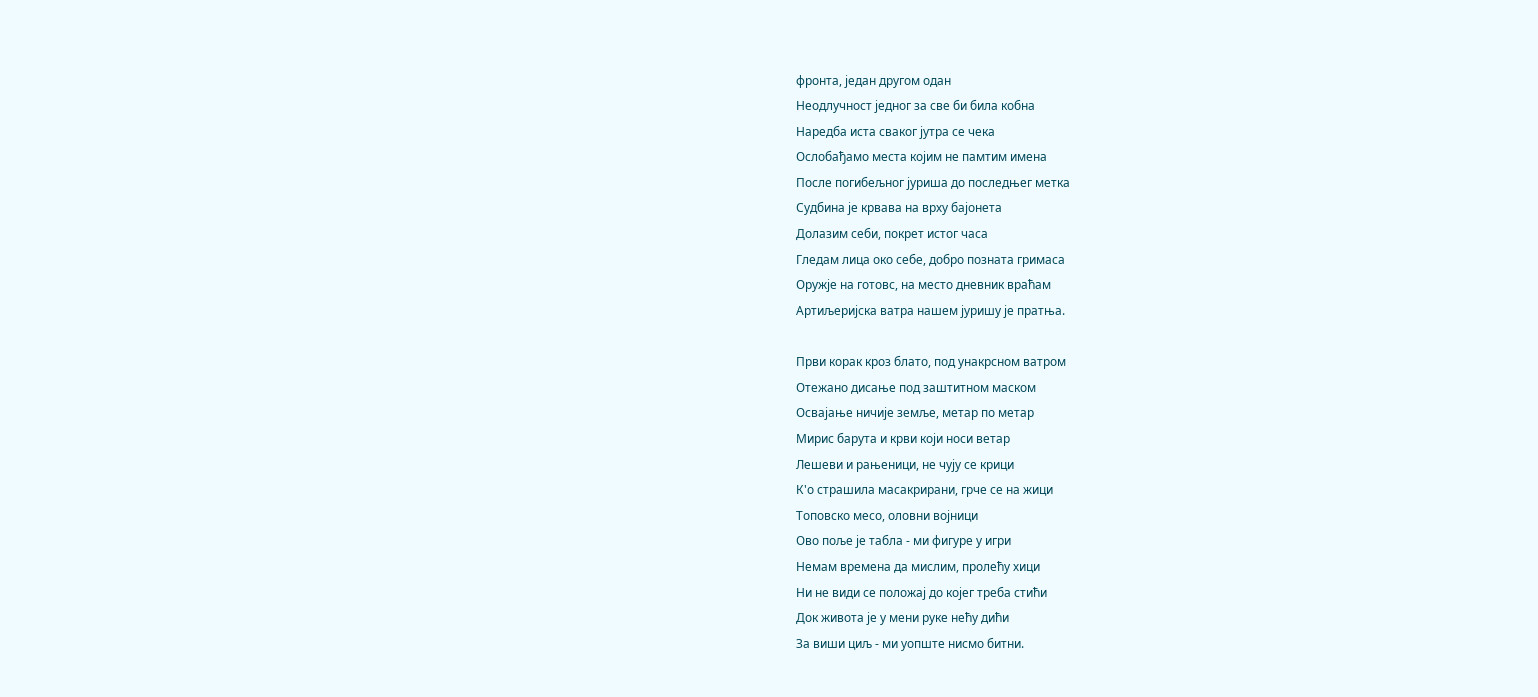фронта, један другом одан
Неодлучност једног за све би била кобна
Наредба иста сваког јутра се чека
Ослобађамо места којим не памтим имена
После погибељног јуриша до последњег метка
Судбина је крвава на врху бајонета
Долазим себи, покрет истог часа
Гледам лица око себе, добро позната гримаса
Оружје на готовс, на место дневник враћам
Артиљеријска ватра нашем јуришу је пратња.

Први корак кроз блато, под унакрсном ватром
Отежано дисање под заштитном маском
Освајање ничије земље, метар по метар
Мирис барута и крви који носи ветар
Лешеви и рањеници, не чују се крици
К'о страшила масакрирани, грче се на жици
Топовско месо, оловни војници
Ово поље је табла - ми фигуре у игри
Немам времена да мислим, пролећу хици
Ни не види се положај до којег треба стићи
Док живота је у мени руке нећу дићи
За виши циљ - ми уопште нисмо битни.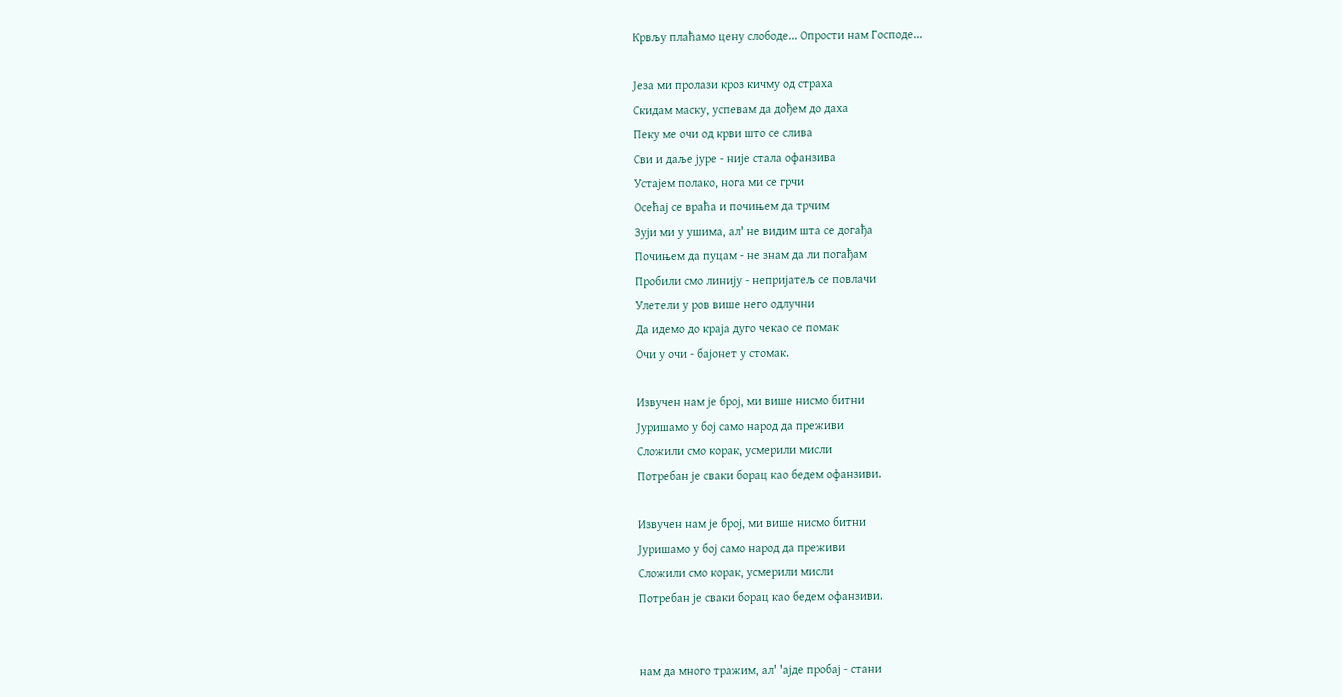Крвљу плаћамо цену слободе... Опрости нам Господе...

Језа ми пролази кроз кичму од страха
Скидам маску, успевам да дођем до даха
Пеку ме очи од крви што се слива
Сви и даље јуре - није стала офанзива
Устајем полако, нога ми се грчи
Осећај се враћа и почињем да трчим
Зуји ми у ушима, ал' не видим шта се догађа
Почињем да пуцам - не знам да ли погађам
Пробили смо линију - непријатељ се повлачи
Улетели у ров више него одлучни
Да идемо до краја дуго чекао се помак
Очи у очи - бајонет у стомак.

Извучен нам је број, ми више нисмо битни
Јуришамо у бој само народ да преживи
Сложили смо корак, усмерили мисли
Потребан је сваки борац као бедем офанзиви.

Извучен нам је број, ми више нисмо битни
Јуришамо у бој само народ да преживи
Сложили смо корак, усмерили мисли
Потребан је сваки борац као бедем офанзиви.


нам да много тражим, ал' 'ајде пробај - стани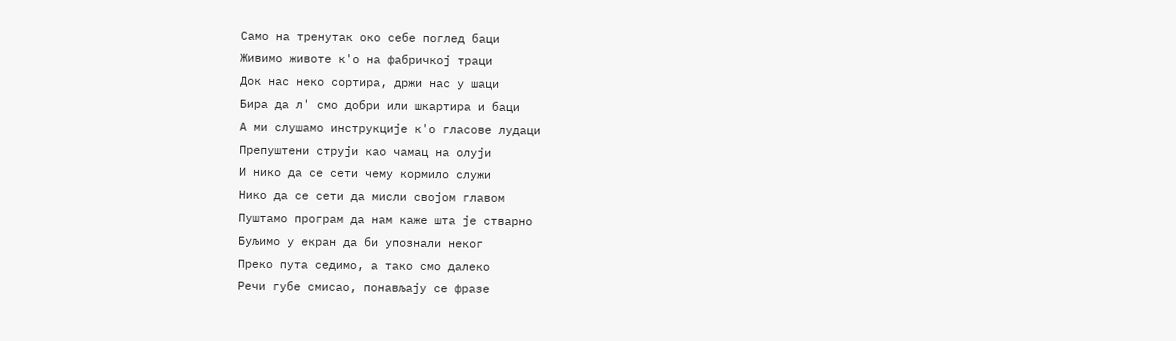Само на тренутак око себе поглед баци
Живимо животе к'о на фабричкој траци
Док нас неко сортира, држи нас у шаци
Бира да л' смо добри или шкартира и баци
А ми слушамо инструкције к'о гласове лудаци
Препуштени струји као чамац на олуји
И нико да се сети чему кормило служи
Нико да се сети да мисли својом главом
Пуштамо програм да нам каже шта је стварно
Буљимо у екран да би упознали неког
Преко пута седимо, а тако смо далеко
Речи губе смисао, понављају се фразе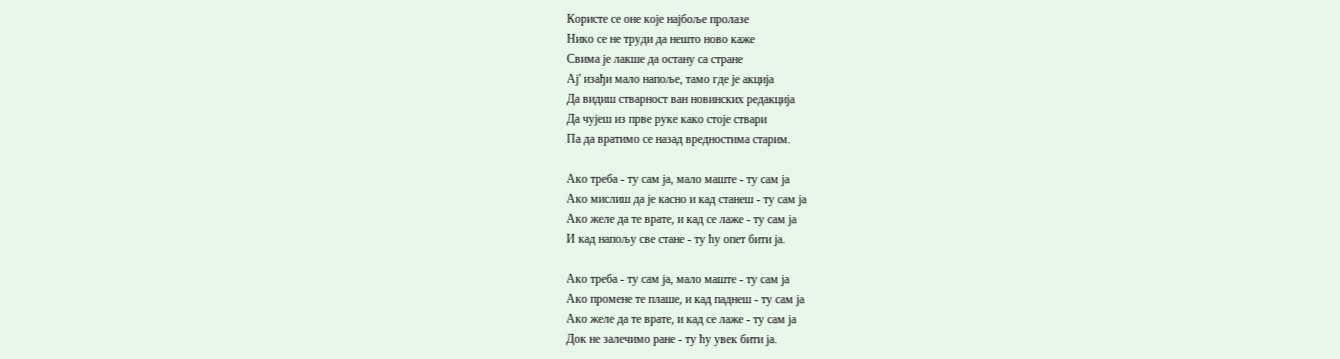Користе се оне које најбоље пролазе
Нико се не труди да нешто ново каже
Свима је лакше да остану са стране
Ај' изађи мало напоље, тамо где је акција
Да видиш стварност ван новинских редакција
Да чујеш из прве руке како стоје ствари
Па да вратимо се назад вредностима старим.

Ако треба - ту сам ја, мало маште - ту сам ја
Ако мислиш да је касно и кад станеш - ту сам ја
Ако желе да те врате, и кад се лаже - ту сам ја
И кад напољу све стане - ту ћу опет бити ја.

Ако треба - ту сам ја, мало маште - ту сам ја
Ако промене те плаше, и кад паднеш - ту сам ја
Ако желе да те врате, и кад се лаже - ту сам ја
Док не залечимо ране - ту ћу увек бити ја.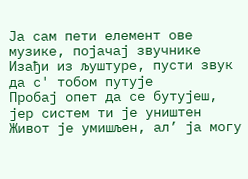Ја сам пети елемент ове музике, појачај звучнике
Изађи из љуштуре, пусти звук да с' тобом путује
Пробај опет да се бутујеш, јер систем ти је уништен
Живот је умишљен, ал’ ја могу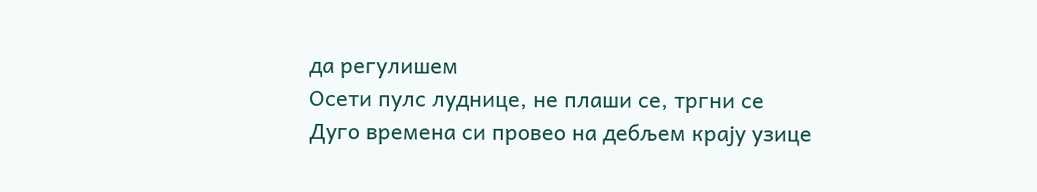да регулишем
Осети пулс луднице, не плаши се, тргни се
Дуго времена си провео на дебљем крају узице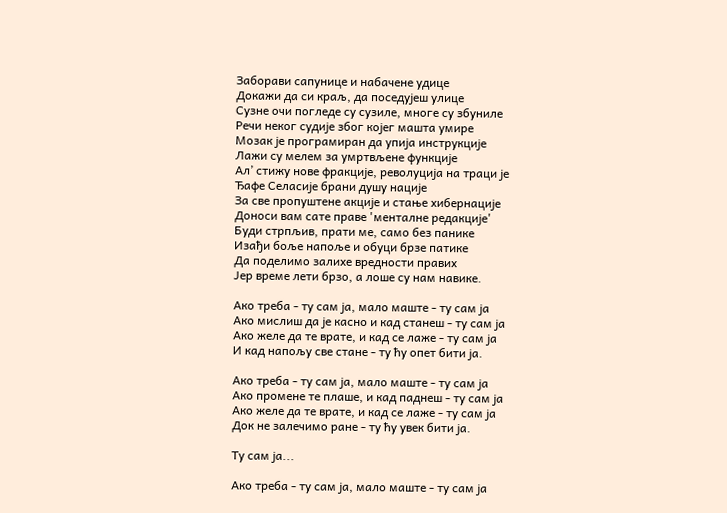Заборави сапунице и набачене удице
Докажи да си краљ, да поседујеш улице
Сузне очи погледе су сузиле, многе су збуниле
Речи неког судије због којег машта умире
Мозак је програмиран да упија инструкције
Лажи су мелем за умртвљене функције
Ал’ стижу нове фракције, револуција на траци је
Ђафе Селасије брани душу нације
За све пропуштене акције и стање хибернације
Доноси вам сате праве 'менталне редакције'
Буди стрпљив, прати ме, само без панике
Изађи боље напоље и обуци брзе патике
Да поделимо залихе вредности правих
Јер време лети брзо, а лоше су нам навике.

Ако треба - ту сам ја, мало маште - ту сам ја
Ако мислиш да је касно и кад станеш - ту сам ја
Ако желе да те врате, и кад се лаже - ту сам ја
И кад напољу све стане - ту ћу опет бити ја.

Ако треба - ту сам ја, мало маште - ту сам ја
Ако промене те плаше, и кад паднеш - ту сам ја
Ако желе да те врате, и кад се лаже - ту сам ја
Док не залечимо ране - ту ћу увек бити ја.

Ту сам ја...

Ако треба - ту сам ја, мало маште - ту сам ја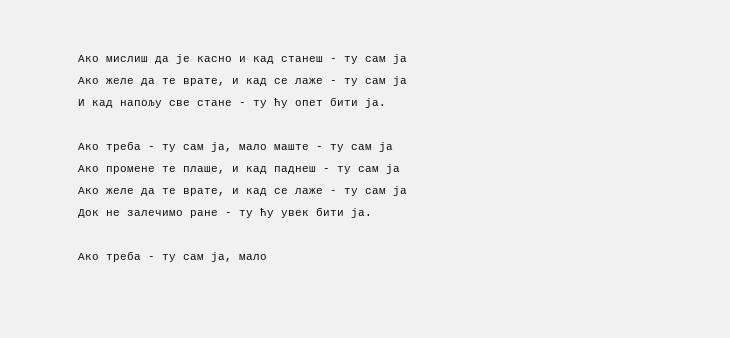Ако мислиш да је касно и кад станеш - ту сам ја
Ако желе да те врате, и кад се лаже - ту сам ја
И кад напољу све стане - ту ћу опет бити ја.

Ако треба - ту сам ја, мало маште - ту сам ја
Ако промене те плаше, и кад паднеш - ту сам ја
Ако желе да те врате, и кад се лаже - ту сам ја
Док не залечимо ране - ту ћу увек бити ја.

Ако треба - ту сам ја, мало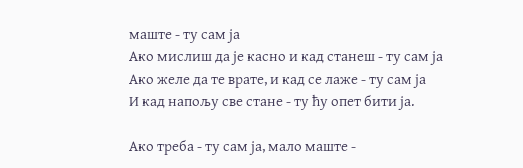маште - ту сам ја
Ако мислиш да је касно и кад станеш - ту сам ја
Ако желе да те врате, и кад се лаже - ту сам ја
И кад напољу све стане - ту ћу опет бити ја.

Ако треба - ту сам ја, мало маште -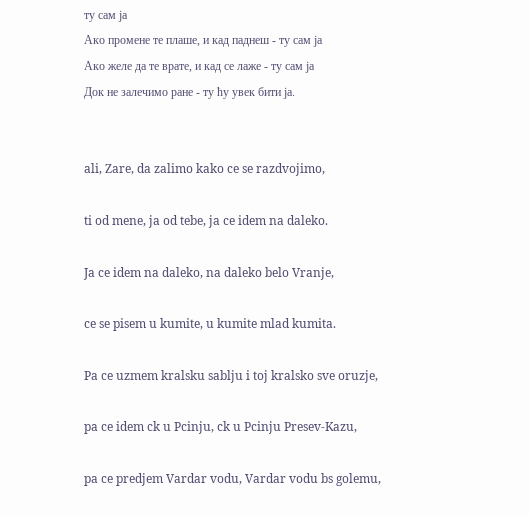ту сам ја
Ако промене те плаше, и кад паднеш - ту сам ја
Ако желе да те врате, и кад се лаже - ту сам ја
Док не залечимо ране - ту ћу увек бити ја.


ali, Zare, da zalimo kako ce se razdvojimo,

ti od mene, ja od tebe, ja ce idem na daleko.

Ja ce idem na daleko, na daleko belo Vranje,

ce se pisem u kumite, u kumite mlad kumita.

Pa ce uzmem kralsku sablju i toj kralsko sve oruzje,

pa ce idem ck u Pcinju, ck u Pcinju Presev-Kazu,

pa ce predjem Vardar vodu, Vardar vodu bs golemu,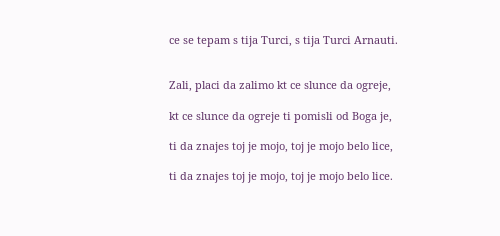ce se tepam s tija Turci, s tija Turci Arnauti.


Zali, placi da zalimo kt ce slunce da ogreje,

kt ce slunce da ogreje ti pomisli od Boga je,

ti da znajes toj je mojo, toj je mojo belo lice,

ti da znajes toj je mojo, toj je mojo belo lice.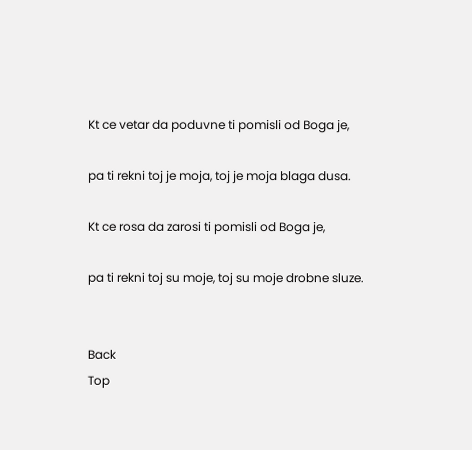Kt ce vetar da poduvne ti pomisli od Boga je,

pa ti rekni toj je moja, toj je moja blaga dusa.

Kt ce rosa da zarosi ti pomisli od Boga je,

pa ti rekni toj su moje, toj su moje drobne sluze.


Back
Top